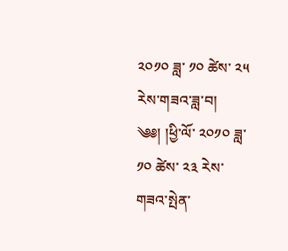༢༠༡༠ ཟླ་ ༡༠ ཚེས་ ༢༥ རེས་གཟའ་ཟླ་བ།
༄༅། །ཕྱི་ལོ་ ༢༠༡༠ ཟླ་ ༡༠ ཚེས་ ༢༣ རེས་གཟའ་སྤེན་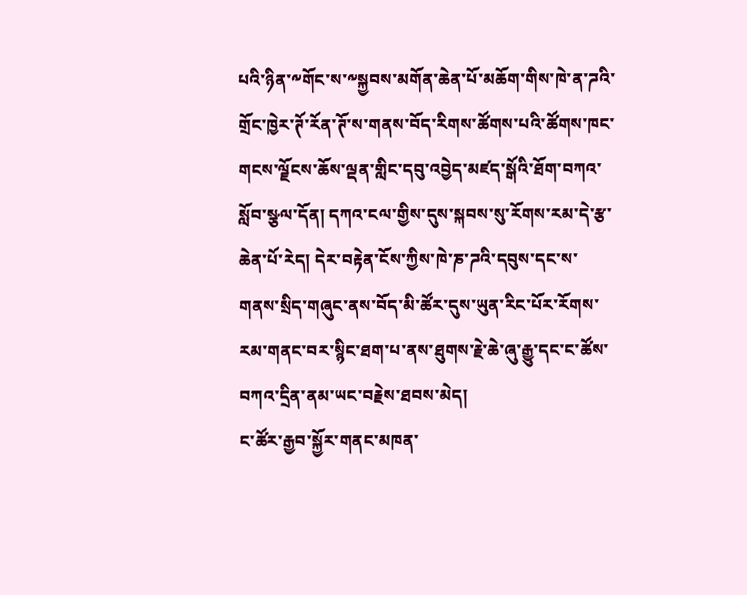པའི་ཉིན་༸གོང་ས་༸སྐྱབས་མགོན་ཆེན་པོ་མཆོག་གིས་ཁེ་ན་ཌའི་གྲོང་ཁྱེར་ཊོ་རོན་ཊོ་ས་གནས་བོད་རིགས་ཚོགས་པའི་ཚོགས་ཁང་གངས་ལྗོངས་ཆོས་ལྡན་གླིང་དབུ་འབྱེད་མཛད་སྒོའི་ཐོག་བཀའ་སློབ་སྩལ་དོན། དཀའ་ངལ་གྱིས་དུས་སྐབས་སུ་རོགས་རམ་དེ་རྩ་ཆེན་པོ་རེད། དེར་བརྟེན་ངོས་ཀྱིས་ཁེ་ཎ་ཌའི་དབུས་དང་ས་གནས་སྲིད་གཞུང་ནས་བོད་མི་ཚོར་དུས་ཡུན་རིང་པོར་རོགས་རམ་གནང་བར་སྙིང་ཐག་པ་ནས་ཐུགས་རྗེ་ཆེ་ཞུ་རྒྱུ་དང་ང་ཚོས་བཀའ་དྲིན་ནམ་ཡང་བརྗེས་ཐབས་མེད།
ང་ཚོར་རྒྱབ་སྐྱོར་གནང་མཁན་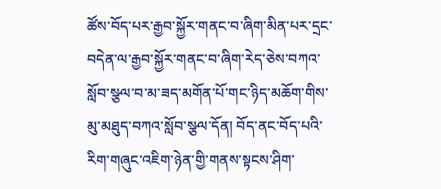ཚོས་བོད་པར་རྒྱབ་སྐྱོར་གནང་བ་ཞིག་མིན་པར་དྲང་བདེན་ལ་རྒྱབ་སྐྱོར་གནང་བ་ཞིག་རེད་ཅེས་བཀའ་སློབ་སྩལ་བ་མ་ཟད་མགོན་པོ་གང་ཉིད་མཆོག་གིས་མུ་མཐུད་བཀའ་སློབ་སྩལ་དོན། བོད་ནང་བོད་པའི་རིག་གཞུང་འཇིག་ཉེན་གྱི་གནས་སྟངས་ཤིག་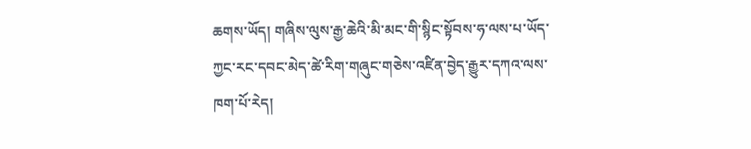ཆགས་ཡོད། གཞིས་ལུས་རྒྱ་ཆེའི་མི་མང་གི་སྙིང་སྟོབས་ཧ་ལས་པ་ཡོད་ཀྱང་རང་དབང་མེད་ཚེ་རིག་གཞུང་གཅེས་འཛིན་བྱེད་རྒྱུར་དཀའ་ལས་ཁག་པོ་རེད།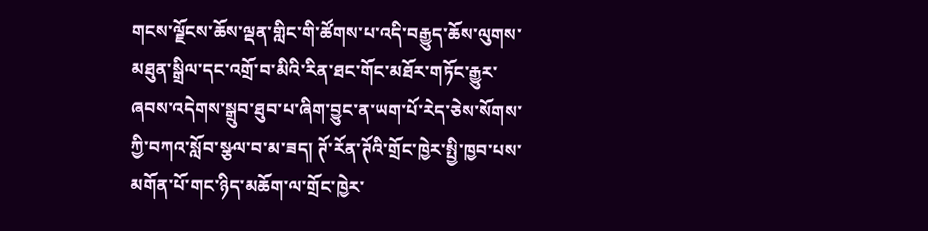གངས་ལྗོངས་ཆོས་ལྡན་གླིང་གི་ཚོགས་པ་འདི་བརྒྱུད་ཆོས་ལུགས་མཐུན་སྒྲིལ་དང་འགྲོ་བ་མིའི་རིན་ཐང་གོང་མཐོར་གཏོང་རྒྱུར་ཞབས་འདེགས་སྒྲུབ་ཐུབ་པ་ཞིག་བྱུང་ན་ཡག་པོ་རེད་ཅེས་སོགས་ཀྱི་བཀའ་སློབ་སྩལ་བ་མ་ཟད། ཊོ་རོན་ཊོའི་གྲོང་ཁྱེར་སྤྱི་ཁྱབ་པས་མགོན་པོ་གང་ཉིད་མཆོག་ལ་གྲོང་ཁྱེར་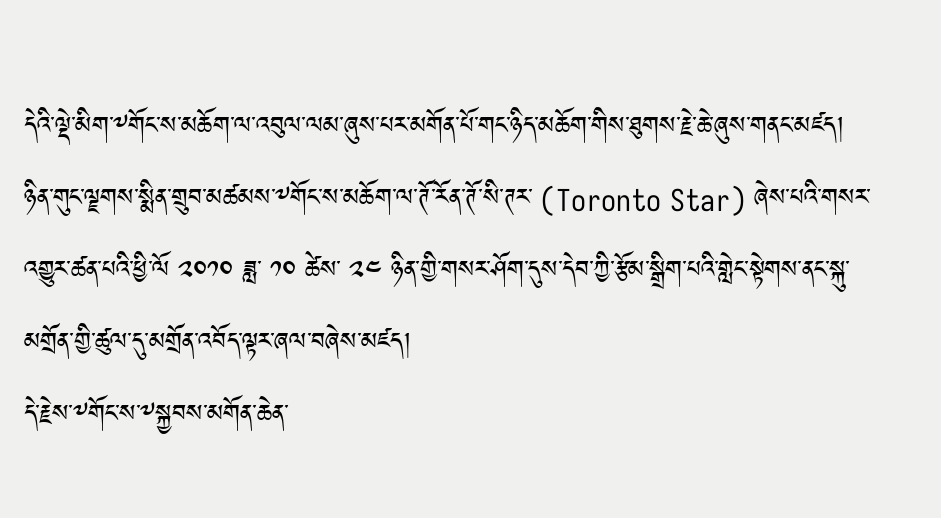དེའི་ལྡེ་མིག་༸གོང་ས་མཆོག་ལ་འབུལ་ལམ་ཞུས་པར་མགོན་པོ་གང་ཉིད་མཆོག་གིས་ཐུགས་རྗེ་ཆེ་ཞུས་གནང་མཛད། ཉིན་གུང་ལྗགས་སྨིན་གྲུབ་མཚམས་༸གོང་ས་མཆོག་ལ་ཊོ་རོན་ཊོ་སི་ཊར་ (Toronto Star) ཞེས་པའི་གསར་འགྱུར་ཚན་པའི་ཕྱི་ལོ ༢༠༡༠ ཟླ་ ༡༠ ཚེས་ ༢༤ ཉིན་གྱི་གསར་ཤོག་དུས་དེབ་ཀྱི་རྩོམ་སྒྲིག་པའི་གླེང་སྟེགས་ནང་སྐུ་མགྲོན་གྱི་ཚུལ་དུ་མགྲོན་འབོད་ལྟར་ཞལ་བཞེས་མཛད།
དེ་རྗེས་༸གོང་ས་༸སྐྱབས་མགོན་ཆེན་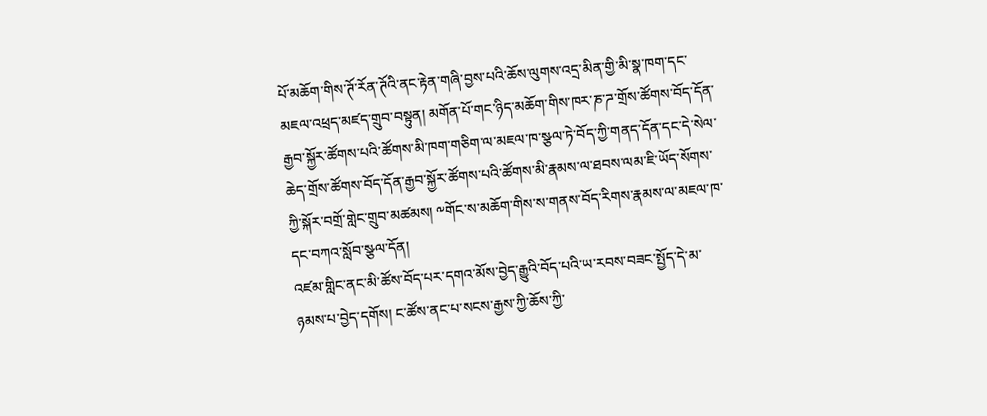པོ་མཆོག་གིས་ཊོ་རོན་ཊོའི་ནང་རྟེན་གཞི་བྱས་པའི་ཆོས་ལུགས་འདྲ་མིན་གྱི་མི་སྣ་ཁག་དང་མཇལ་འཕྲད་མཛད་གྲུབ་བསྟུན། མགོན་པོ་གང་ཉིད་མཆོག་གིས་ཁར་ཎ་ཌ་གྲོས་ཚོགས་བོད་དོན་རྒྱབ་སྐྱོར་ཚོགས་པའི་ཚོགས་མི་ཁག་གཅིག་ལ་མཇལ་ཁ་སྩལ་ཏེ་བོད་ཀྱི་གནད་དོན་དང་དེ་སེལ་ཆེད་གྲོས་ཚོགས་བོད་དོན་རྒྱབ་སྐྱོར་ཚོགས་པའི་ཚོགས་མི་རྣམས་ལ་ཐབས་ལམ་ཇི་ཡོད་སོགས་ཀྱི་སྐོར་བགྲོ་གླེང་གྲུབ་མཚམས། ༸གོང་ས་མཆོག་གིས་ས་གནས་བོད་རིགས་རྣམས་ལ་མཇལ་ཁ་དང་བཀའ་སློབ་སྩལ་དོན།
འཛམ་གླིང་ནང་མི་ཚོས་བོད་པར་དགའ་མོས་བྱེད་རྒྱུའི་བོད་པའི་ཡ་རབས་བཟང་སྤྱོད་དེ་མ་ཉམས་པ་བྱེད་དགོས། ང་ཚོས་ནང་པ་སངས་རྒྱས་ཀྱི་ཆོས་ཀྱི་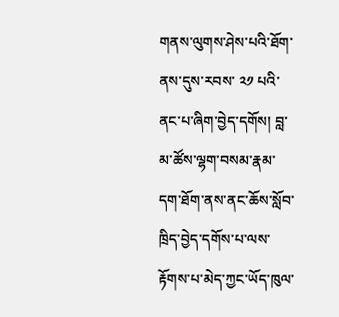གནས་ལུགས་ཤེས་པའི་ཐོག་ནས་དུས་རབས་ ༢༡ པའི་ནང་པ་ཞིག་བྱེད་དགོས། བླ་མ་ཚོས་ལྷག་བསམ་རྣམ་དག་ཐོག་ནས་ནང་ཆོས་སློབ་ཁྲིད་བྱེད་དགོས་པ་ལས་རྟོགས་པ་མེད་ཀྱང་ཡོད་ཁུལ་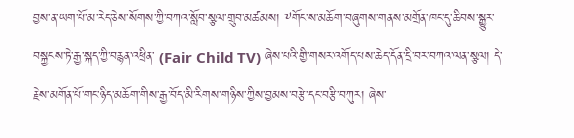བྱས་ན་ཡག་པོ་མ་རེད་ཅེས་སོགས་ཀྱི་བཀའ་སློབ་སྩལ་གྲུབ་མཚམས། ༸གོང་ས་མཆོག་བཞུགས་གནས་མགྲོན་ཁང་དུ་ཆིབས་སྒྱུར་བསྐྱངས་ཏེ་རྒྱ་སྐད་ཀྱི་བརྙན་འཕྲིན་ (Fair Child TV) ཞེས་པའི་གྱི་གསར་འགོད་པས་ཆེད་དོན་དྲི་བར་བཀའ་ལན་སྩལ། དེ་རྗེས་མགོན་པོ་གང་ཉིད་མཆོག་གིས་རྒྱ་བོད་མི་རིགས་གཉིས་ཀྱིས་བྱམས་བརྩེ་དང་བརྩི་བཀུར། ཞེས་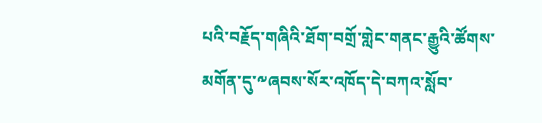པའི་བརྗོད་གཞིའི་ཐོག་བགྲོ་གླེང་གནང་རྒྱུའི་ཚོགས་མགོན་དུ་༸ཞབས་སོར་འཁོད་དེ་བཀའ་སློབ་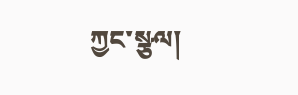ཀྱང་སྩལ།